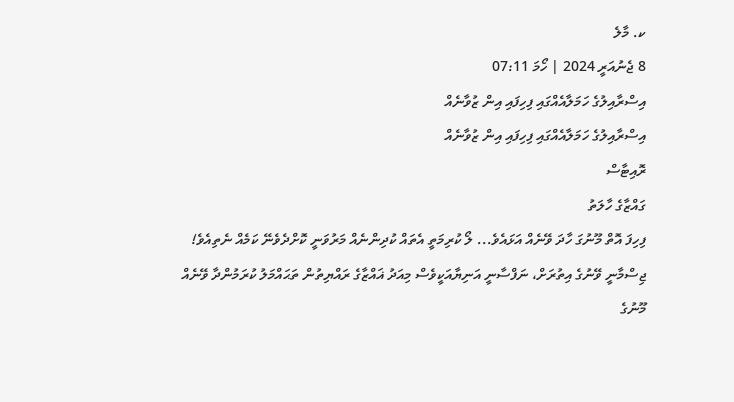ކ. މާލެ
8 ޖެނުއަރީ 2024 | ހޯމަ 07:11
އިސްރާއިލުގެ ހަމަލާއެއްގައި ފިހިފައި އިން ޒުވާނެއް
އިސްރާއިލުގެ ހަމަލާއެއްގައި ފިހިފައި އިން ޒުވާނެއް
ރޮއިޓާސް
ގައްޒާގެ ހާލަތު
ފިހިފަ އޮތް މޫނުގަ ހާދަ ވޭނެއް އަޅައެވެ... ލޯ ކުރިމަތީ އެތައް ކުދިންނެއް މަރުވަނީ ކޮށްދެވެނޭ ކަމެއް ނެތިއެވެ!
ޖިސްމާނީ ވޭނުގެ އިތުރަށް، ނަފްސާނީ އަނިޔާއަކީވެސް މިއަދު ޣައްޒާގެ ރައްޔިތުން ތަޙައްމަލު ކުރަމުންދާ ވޭނެއް
މޫނުގެ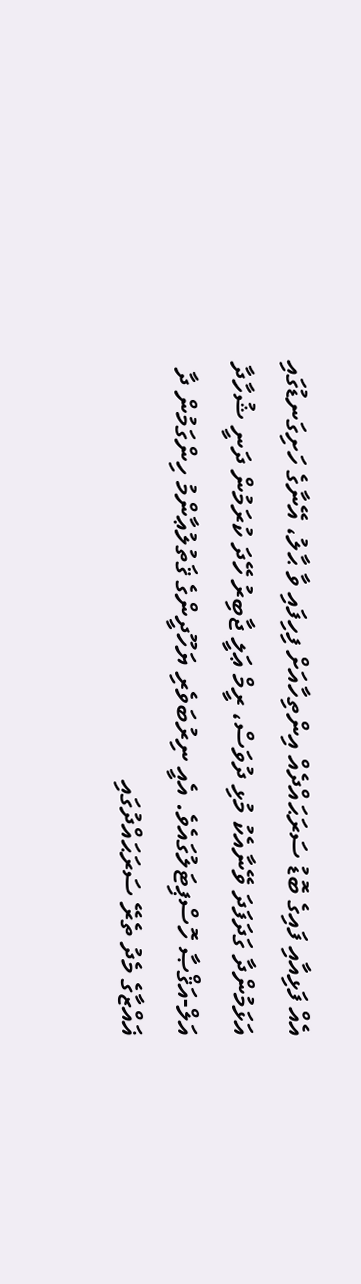އެއް ފަޅިއާއި ފައިގެ ބޮޑު ސަރަޙައްދެއް އިންތިހާއަށް ފިހިފައި ވާ ޙާލު، އޭނާގެ ހަށިގަނޑުގައި އަޅަމުންދާ ގަދަފަދަ ވޭނާއެކު މުޅި ދުވަސް، ރީމް ޢަލީ ޖާބިރު ހޭދަ ކުރަމުން ދަނީ ޝުހާދާ އަލް-އަޤްޞާ ހޮސްޕިޓަލުގައެވެ. އެއީ ނިރުބަވެރި ޔަހޫދީންގެ ޤަތުލުޢާންމު ހިންގަމުން ދާ ޣައްޒާގެ މެދު ތެރޭ ސަރަޙައްދުގައި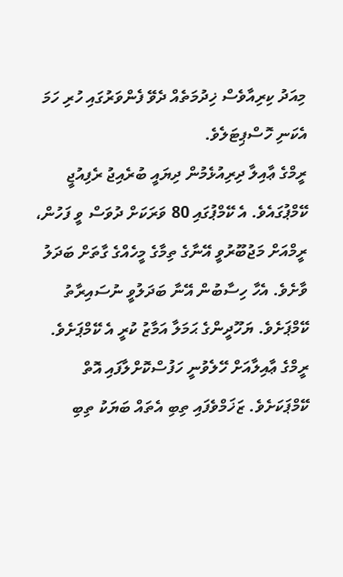މިއަދު ކިރިއާވެސް ޚިދުމަތެއް ދެވޭ ފެންވަރުގައި ހުރި ހަމަ އެކަނި ހޮސްޕިޓަލެވެ.
ރީމްގެ ޢާއިލާ ދިރިއުޅެމުން ދިޔައީ ބުރެއިޖު ރެފިއުޖީ ކޭމްޕުގައެވެ. އެ ކޭމްޕުގައި 80 ވަރަކަށް ދުވަސް ވީ ފަހުން، ރީމްއަށް މަޖުބޫރުވީ އޭނާގެ ތިމާގެ މީހެއްގެ ގާތަށް ބަދަލު ވާށެވެ. އެހާ ހިސާބުން އޭނާ ބަދަލުވީ ނުސައިރާތު ކޭމްޕަށެވެ. ޔަހޫދީންގެ ޙަމަލާ އަމާޒު ކުރީ އެ ކޭމްޕަށެވެ. ރީމްގެ ޢާއިލާއަށް ހޭލެވުނީ ހަފުސްކޮށްލާފައި އޮތް ކޭމްޕަކަށެވެ. ޒަޚަމްވެފައި ތިބި އެތައް ބަޔަކު ތިބި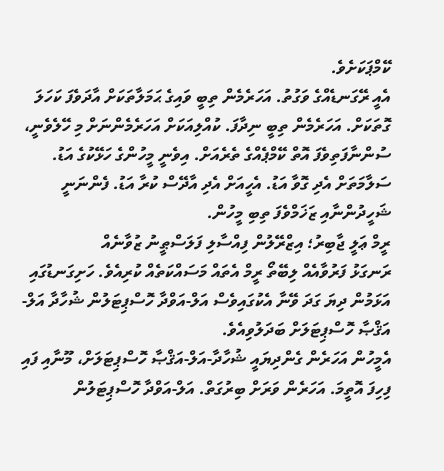ކޭމްޕަކަށެވެ.
އެއީ ރޭގަނޑެއްގެ ވަގުތު. އަހަރެމެން ތިބީ ވައިގެ ޙަމަލާތަކަށް އާދަވެފަ ކަހަލަ ގޮތަކަށް. އަހަރެމެން ތިބީ ނިދާފަ. ކުއްލިއަކަށް އަހަރެމެންނަށް މި ހޭލެވެނީ، ސުންނާފަތިވެފަ އޮތް ކޭމްޕެއްގެ ތެރެއަށް. އިވެނީ މީހުންގެ ހަޅޭކުގެ އަޑު. ސަލާމަތަށް އެދި ގޮވާ އަޑު. އެހީއަށް އެދި އާދޭސް ކުރާ އަޑު. ފެންނަނީ ޝަހީދުންނާއި ޒަޚަމްވެފަ ތިބި މީހުން.
ރީމް ޢަލީ ޖާބިރު؛ އިޒްރޭލުން ފިއްސާލި ފަލަސްޠީނު ޒުވާނެއް
ރަނގަޅު ފަރުވާއެއް ލިބޭތޯ ރީމް އެތައް މަސައްކަތެއް ކުރިއެވެ. ހަށިގަނޑުގައި އަޅަމުން ދިޔަ ގަދަ ވޭނާ އެކުގައިވެސް އަލް-އަވްދާ ހޮސްޕިޓަލުން ޝުހާދާ އަލް-އަޤްޞާ ހޮސްޕިޓަލަށް ބަދަލުވިއެވެ.
އެމީހުން އަހަރެން ގެންދިޔައީ ޝުހާދާ-އަލް-އަޤްޞާ ހޮސްޕިޓަލަށް، މޫނާއި ފައި ފިހިފަ އޮތީމަ. އަހަރެން ވަރަށް ބިރުގަތް. އަލް-އަވްދާ ހޮސްޕިޓަލުން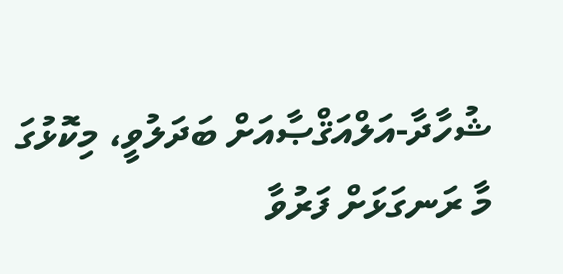ޝުހާދާ-އަލްއަޤްޞާއަށް ބަދަލުވީ، މިކޮޅުގަ މާ ރަނގަޅަށް ފަރުވާ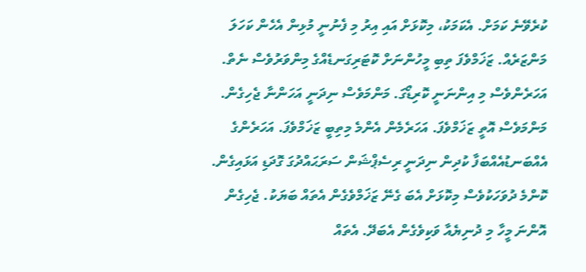ކުރެވޭނެ ކަމަށް. އެކަމަކު، މިކޮޅަށް އައި އިރު މި ފެނުނީ މުޅިން އެހެން ކަހަލަ މަންޒަރެއް. ޒަޚަމްވެފަ ތިބި މީހުންނަށް ކޮޓަރިގަނޑެއްގެ މިންވަރުވެސް ނެތް. އަހަރެންވެސް މި އިންނަނީ ކޮރިޑޯގަ. މަންމަވެސް ނިދަނީ އަހަންނާ ޖެހިގެން. މަންމަވެސް އޮތީ ޒަޚަމްވެފަ. އަހަރެމެން އެންމެ މިތިބީ ޒަޚަމްވެފަ. އަހަރެންގެ އެއްބަނޑުއެއްބަފާ ކުދިން ނިދަނީ ރިސެޕްޝަން ސަރަޙައްދުގަ ގޮދަޑި އަޅައިގެން. ކޮންމެ ދުވަހަކުވެސް މިކޮޅަށް އެބަ ގެނޭ ޒަޚަމްވެގެން އެތައް ބަޔަކު. ޖެހިގެން އޮންނަ މީހާ މި ދުނިޔެއާ ވަކިވެގެން އެބަދޭ. އެތައް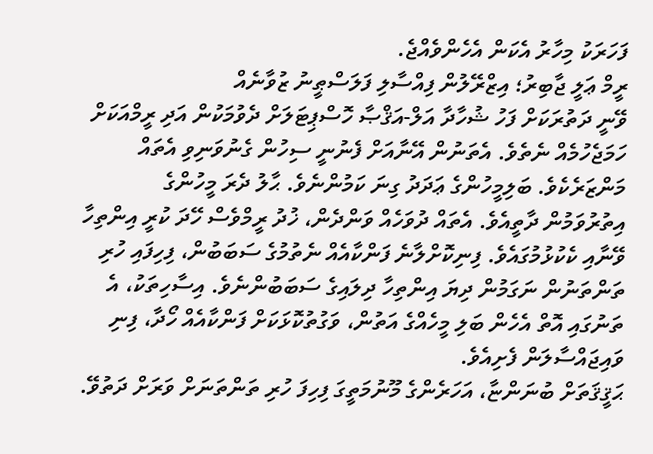ފަހަރަކު މިހާރު އެކަން އެހެންވެއްޖެ.
ރީމް ޢަލީ ޖާބިރު؛ އިޒްރޭލުން ފިއްސާލި ފަލަސްޠީނު ޒުވާނެއް
ވޭނީ ދަތުރަކަށް ފަހު ޝުހާދާ އަލް-އަޤްޞާ ހޮސްޕިޓަލަށް ދެވުމަކުން އަދި ރީމްއަކަށް ހަމަޖެހުމެއް ނެތެވެ. އެތަނުން އޭނާއަށް ފެނުނީ ސިހުން ގެނުވަނިވި އެތައް މަންޒަރެކެވެ. ބަލިމީހުންގެ ޢަދަދު ގިނަ ކަމުންނެވެ. ޙާލު ދެރަ މީހުންގެ އިތުރުވަމުން ދާތީއެވެ. އެތައް ދުވަހެއް ވަންދެން، ޚުދު ރީމްވެސް ހޭދަ ކުރީ އިންތިހާ ވޭނާއި ކެކުޅުމުގައެވެ. ފިނިކޮށްލާނެ ފަންކާއެއް ނެތުމުގެ ސަބަބުން، ފިހިފައި ހުރި ތަންތަނުން ނަގަމުން ދިޔަ އިންތިހާ ދިލައިގެ ސަބަބުންނެވެ. އިސާހިތަކު، އެ ތަނުގައި އޮތް އެހެން ބަލި މީހެއްގެ އަތުން، ވަގުތުކޮޅަކަށް ފަންކާއެއް ހޯދާ، ފިނި ވައިޖައްސާލަން ފެށިއެވެ.
ޙަޤީޤަތަށް ބުނަންޏާ، އަހަރެންގެ މޫނުމަތީގަ ފިހިފަ ހުރި ތަންތަނަށް ވަރަށް ދަތުވޭ.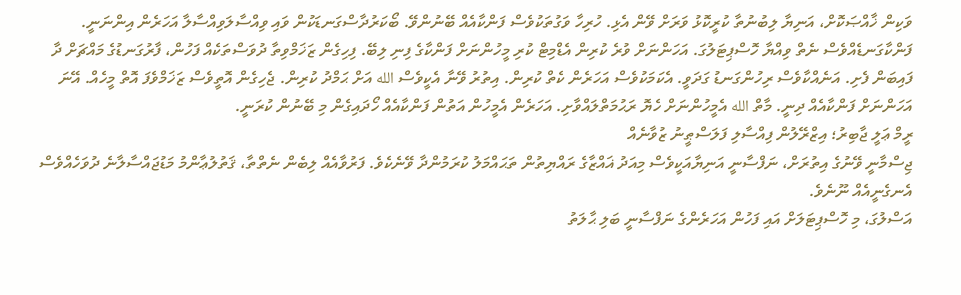ވަކިން ޚާއްޞަކޮށް، އަނިޔާ ލިބުނުތާ ކުރީކޮޅު ވަރަށް ވޭން އެޅި. ހުރިހާ ވަގުތަކުވެސް ފަންކާއެއް ބޭނުންވޭ. ބޯކަރުދާސްގަނޑަކުން ވައި ވިއްސާލަވިއްސާލާ އަހަރެން އިންނަނީ. ފަންކާގަނޑެއްވެސް ނެތް ވިއްޔާ ހޮސްޕިޓަލުގަ. އަހަންނަށް ވުރެ ކުރިން އެޑްމިޓް ކުރި މީހުންނަށް ފަންކާގެ ފިނި ލިބޭ. ފިހިގެން ޒަޚަމްވިތާ ދުވަސްތަކެއް ފަހުން، ފާރުގަނޑުގެ މައްޗަށް ދާ ފައިބަން ފެށި. އަނެއްކާވެސް ރިހުންގަނޑު ގަދަވީ. އެކަމަކުވެސް އަހަރެން ކެތް ކުރިން. އިތުރު ވޭނާ އެކީވެސް الله އަށް ޙަމްދު ކުރިން. ޖެހިގެން އޮތީވެސް ޒަޚަމްވެފަ އޮތް މީހެއް. އޭނަ އަހަންނަށް ފަންކާއެއް ދިނީ. މާތް الله އެމީހުންނަށް ހެޔޮ ރަޙުމަތްލައްވާށި. އަހަރެން އެމީހުން އަތުން ފަންކާއެއް ހޯދައިގެން މި ބޭނުން ކުރަނީ.
ރީމް ޢަލީ ޖާބިރު؛ އިޒްރޭލުން ފިއްސާލި ފަލަސްޠީނު ޒުވާނެއް
ޖިސްމާނީ ވޭނުގެ އިތުރަށް، ނަފްސާނީ އަނިޔާއަކީވެސް މިއަދު ޣައްޒާގެ ރައްޔިތުން ތަޙައްމަލު ކުރަމުންދާ ވޭނެކެވެ. ފަރުވާއެއް ލިބެން ނެތްތާ، ޤަތުލުޢާންމު މަޑުޖައްސާލާނެ ދުވަހެއްވެސް އެނގެނީއެއް ނޫނެވެ.
އަސްލުގަ، މި ހޮސްޕިޓަލަށް އައި ފަހުން އަހަރެންގެ ނަފްސާނީ ބަލި ޙާލަތު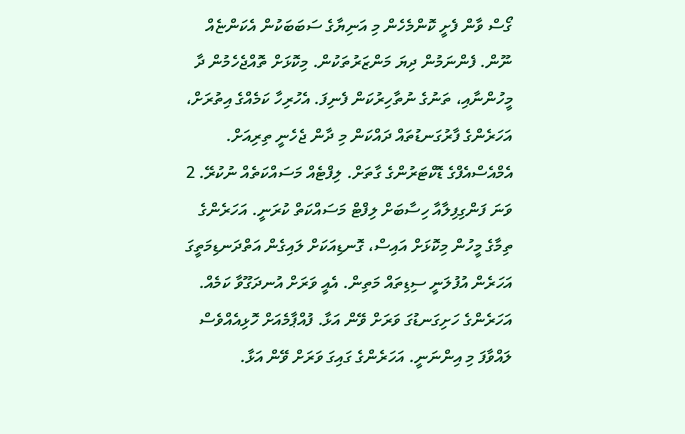ގޯސް ވާން ފެށީ ކޮންމެހެން މި އަނިޔާގެ ސަބަބަކުން އެކަންޏެއް ނޫން. ފެންނަމުން ދިޔަ މަންޒަރުތަކުން. މިކޮޅަށް ތޮއްޖެހެމުން ދާ މީހުންނާއި، ތަނުގެ ނުތާހިރުކަން ފެނިފަ. އެހުރިހާ ކަމެއްގެ އިތުރަށް، އަހަރެންގެ ފާރުގަނޑުތައް ދައްކަން މި ދާން ޖެހެނީ ތިރިއަށް. އެމްއެސްއެފްގެ ޑޮކްޓަރުންގެ ގާތަށް. ލިފްޓެއް މަސައްކަތެއް ނުކުރޭ. 2 ވަނަ ފަންގިފިލާއާ ހިސާބަށް ލިފްޓް މަސައްކަތް ކުރަނީ. އަހަރެންގެ ތިމާގެ މީހުން މިކޮޅަށް އައިސް، ގޮނޑިއަކަށް ލައިގެން އަތްދަނޑިމަތީގަ އަހަރެން އުފުލަނީ ސިޑިތައް މަތިން. އެއީ ވަރަށް އުނދަގޫވާ ކަމެއް. އަހަރެންގެ ހަށިގަނޑުގަ ވަރަށް ވޭން އަޅާ. ފުއްޕާމެއަށް ހޮޅިއެއްވެސް ލައްވާފަ މި އިންނަނީ. އަހަރެންގެ ގައިގަ ވަރަށް ވޭން އަޅާ.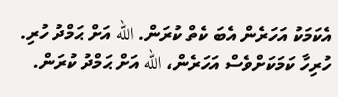އެކަމަކު އަހަރެން އެބަ ކެތް ކުރަން. الله އަށް ޙަމްދު ހުރި. ހުރިހާ ކަމަކަށްވެސް އަހަރެން، الله އަށް ޙަމްދު ކުރަން.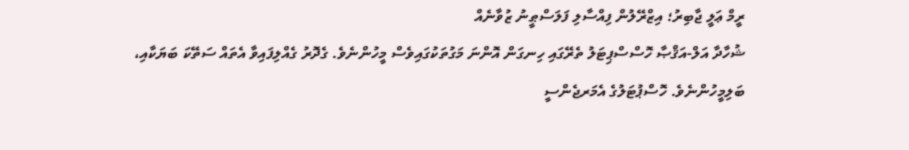ރީމް ޢަލީ ޖާބިރު؛ އިޒްރޭލުން ފިއްސާލި ފަލަސްޠީނު ޒުވާނެއް
ޝުހާދާ އަލް-އަޤްޞާ ހޮސްސްޕިޓަލު ތެރޭގައި ހިނގަން އޮންނަ މަގުތަކުގައިވެސް މީހުންނެވެ. ގެދޮރު ގެއްލިފައިވާ އެތައް ސަތޭކަ ބަޔަކާއި، ބަލިމީހުންނެވެ. ހޮސްޕުޓަލުގެ އެމަރޖެންސީ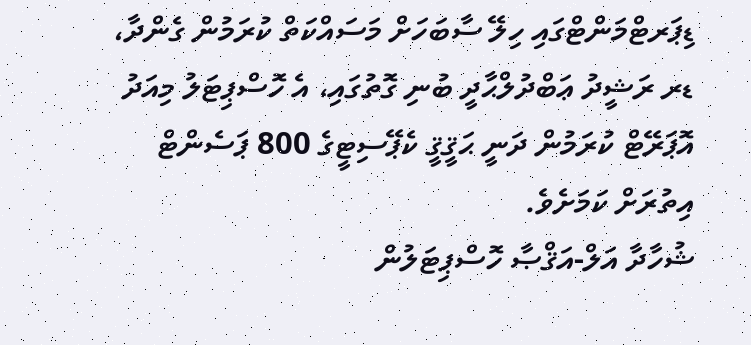ޑިޕަރޓްމަންޓްގައި ހިލޭ ސާބަހަށް މަސައްކަތް ކުރަމުން ގެންދާ، ޑރ ރަޝީދު ޢަބްދުލްޙާދީ ބުނި ގޮތުގައި، އެ ހޮސްޕިޓަލު މިއަދު އޮޕަރޭޓް ކުރަމުން ދަނީ ޙަޤީޤީ ކެޕޭސިޓީގެ 800 ޕަސެންޓް އިތުރަށް ކަމަށެވެ.
ޝުހާދާ އަލް-އަޤްޞާ ހޮސްޕިޓަލުން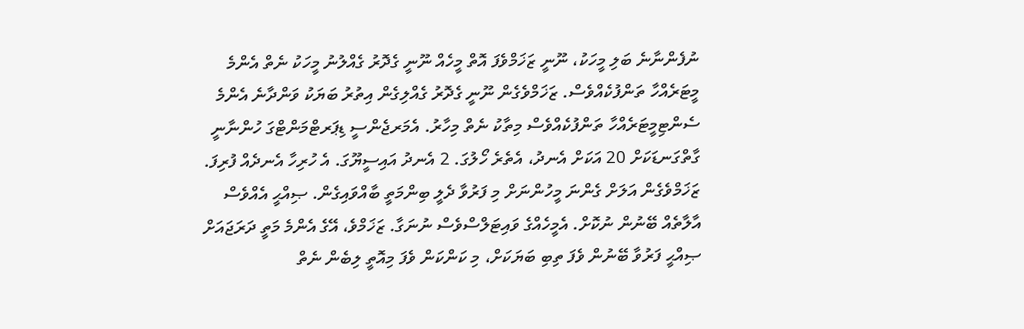ނުފެންނާނެ ބަލި މީހަކު، ނޫނީ ޒަޚަމްވެފަ އޮތް މީހެއް ނޫނީ ގެދޮރު ގެއްލުނު މީހަކު ނެތް އެންމެ މީޓަރެއްހާ ތަންފުކެއްވެސް. ޒަޚަމްވެގެން ނޫނީ ގެދޮރު ގެއްލިގެން އިތުރު ބަޔަކު ވަންދާނެ އެންމެ ސެންޓިމީޓަރެއްހާ ތަންފުކެއްވެސް މިތާކު ނެތް މިހާރު. އެމަރޖެންސީ ޑިޕަރޓްމަންޓްގަ ހުންނާނީ ގާތްގަނޑަކަށް 20 އަކަށް އެނދު، އެތެރެ ހޯލުގަ. 2 އެނދު އައިސީޔޫގަ. އެ ހުރިހާ އެނދެއް ފުރިފަ. ޒަޚަމްވެގެން އަލަށް ގެންނަ މީހުންނަށް މި ފަރުވާ ދެލީ ބިންމަތީ ބާއްވައިގެން. ޞިއްޙީ އެއްވެސް އާލާތެއް ބޭނުން ނުކޮށް. އެމީހެއްގެ ވައިޓަލްސްވެސް ނުނަގާ. ޒަޚަމްވެ، އޭގެ އެންމެ މަތީ ދަރަޖައަށް ޞިއްޙީ ފަރުވާ ބޭނުން ވެފަ ތިބި ބަޔަކަށް، މި ކަންކަން ވެފަ މިއޮތީ ލިބެން ނެތް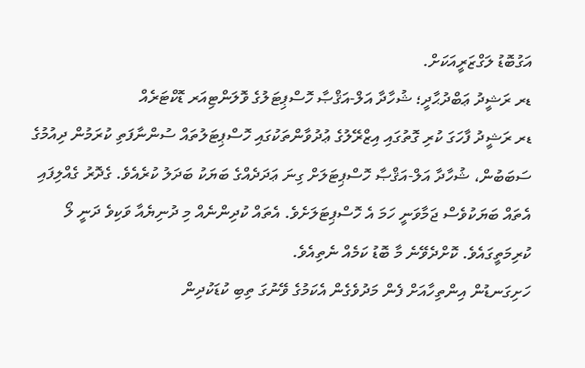އަގުބޮޑު ލަގްޒަރީއަކަށް.
ޑރ ރަޝީދު ޢަބްދުޙާދީ؛ ޝުހާދާ އަލް-އަޤްޞާ ހޮސްޕިޓަލުގެ ވޮލަންޓިއަރ ޑޮކްޓަރެއް
ޑރ ރަޝީދު ފާހަގަ ކުރި ގޮތުގައި އިޒްރޭލުގެ ޢުދުވާންތަކުގައި ހޮސްޕިޓަލުތައް ސުންނާފަތި ކުރަމުން ދިއުމުގެ ސަބަބުން، ޝުހާދާ އަލް-އަޤްޞާ ހޮސްޕިޓަލަށް ގިނަ ޢަދަދެއްގެ ބަޔަކު ބަދަލު ކުރެއެވެ. ގެދޮރު ގެއްލިފައި އެތައް ބަޔަކުވެސް ޖަމާވަނީ ހަމަ އެ ހޮސްޕިޓަލަށެވެ. އެތައް ކުދިންނެއް މި ދުނިޔެއާ ވަކިވެ ދަނީ ލޯ ކުރިމަތީގައެވެ. ކޮށްދެވޭނެ މާ ބޮޑު ކަމެއް ނެތިއެވެ.
ހަށިގަނޑުން އިންތިހާއަށް ފެން މަދުވެގެން އެކަމުގެ ވޭނުގަ ތިބި ކުޑަކުދިން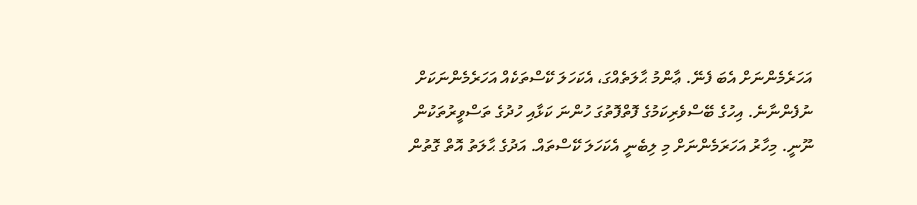އަހަރެމެންނަށް އެބަ ފެނޭ. ޢާންމު ޙާލަތެއްގަ، އެކަހަލަ ކޭސްތަކެއް އަހަރެމެންނަކަށް ނުފެންނާނެ. އިހުގެ ބޭސްވެރިކަމުގެ ފޮތްފޮތުގަ ހުންނަ ކަޅާއި ހުދުގެ ތަސްވީރުތަކުން ނޫނީ. މިހާރު އަހަރަމެންނަށް މި ލިބެނީ އެކަހަލަ ކޭސްތައް. އަދުގެ ޙާލަތު އޮތް ގޮތުން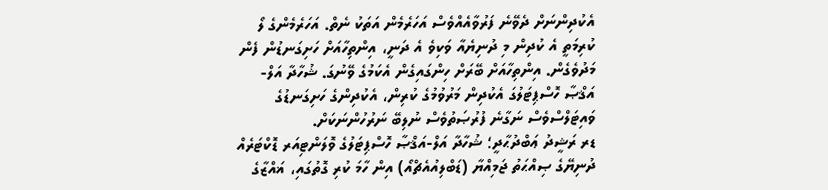އެކުދިންނަށް ދެވޭނެ ފަރުވާއެއްވެސް އަހަރެމެން އަތަކު ނެތް. އަހަރެމެންގެ ލޯ ކުރިމަތީ އެ ކުދިން މި ދުނިޔެއާ ވަކިވެ އެ ދަނީ، އިންތިހާއަށް ހަށިގަނޑުން ފެން މަދުވެގެން. އިންތިހާއަށް ބޭރަށް ހިންގައިގެން އެކަމުގެ ވޭނުގަ. ޝުހާދާ އަލް-އަޤްޞާ ހޮސްޕިޓަލުގަ އެކުދިން މަރުވުމުގެ ކުރިން، އެކުދިންގެ ހަށިގަނޑުގެ ވައިޓަލްސްވެސް ނަގާނެ ފުރުޞަތުވެސް ނުލިބޭ ނަރުހުންނަކަށް.
ޑރ ރަޝީދު ޢަބްދުޙާދީ؛ ޝުހާދާ އަލް-އަޤްޞާ ހޮސްޕިޓަލުގެ ވޮލަންޓިއަރ ޑޮކްޓަރެއް
ދުނިޔޭގެ ޞިއްޙަތު ޖަމިއްޔާ (ޑަބްލިއުއެޗްއޯ) އިން ހާމަ ކުރި ގޮތުގައި، ޣައްޒާގެ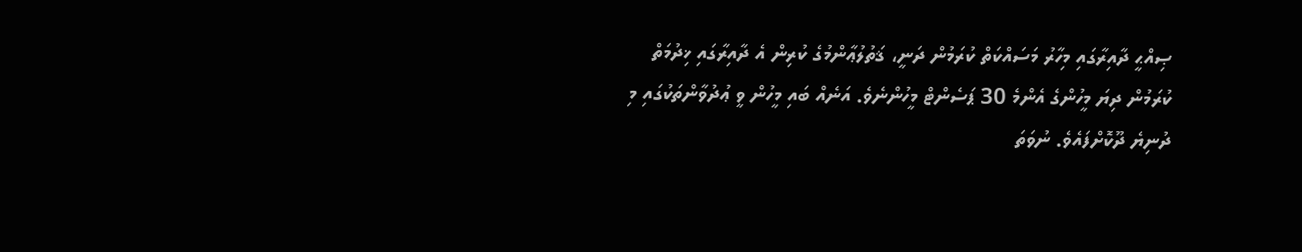ޞިއްޙީ ދާއިރާގައި މިހާރު މަސައްކަތް ކުރަމުން ދަނީ، ޤަތުލުޢާންމުގެ ކުރިން އެ ދާއިރާގައި ޚިދުމަތް ކުރަމުން ދިޔަ މީހުންގެ އެންމެ 30 ޕަސެންޓް މީހުންނެވެ. އަނެއް ބައި މީހުން ވީ ޢުދުވާންތަކުގައި މި ދުނިޔެ ދޫކޮށްފައެވެ. ނުވަތަ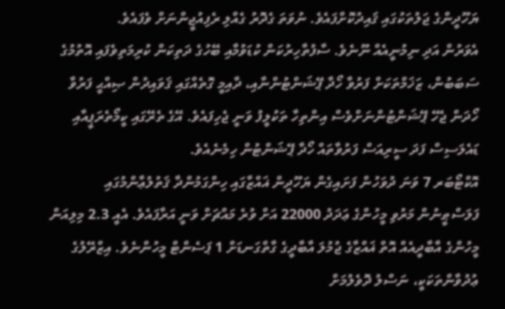ޔަހޫދީންގެ ޖަލުތަކުގައި ޤައިދުކޮށްފައެވެ. ނުވަތަ ގެދޮރު ގެއްލި ރެފިއުޖީންނަށް ވެފައެވެ.
އެވަރުން އަދި ނިމުނީއެއް ނޫނެވެ. ސާފުތާހިރުކަން ކުޑަވުމާއި ބޭހުގެ ދަތިކަން ކުރިމަތިވެފައި އޮތުމުގެ ސަބަބުން، ޒަޚަމްތަކަށް ފަރުވާ ހޯދާ ޕޭޝަންޓުންނާއި، ދާއިމީ ގޮތެއްގައި ޤަވައިދުން ޞިއްޙީ ފަރުވާ ހޯދަން ޖެހޭ ޕޭޝަންޓުންނަށްވެސް އިންތިހާ ތަކުލީފު ވަނީ ޖެހިފައެވެ. އޭގެ ތެރޭގައި ކީމޯތެރަޕީއާއި ޑައެލަސިސް ފަދަ ސީރިއަސް ފަރުވާތައް ހޯދާ ޕޭޝަންޓުން ހިމެނެއެވެ.
އޮކްޓޯބަރ 7 ވަނަ ދުވަހުން ފަށައިގެން ޔަހޫދީން ޣައްޒާގައި ހިންގަމުންދާ ޤަތުލުޢާންމުގައި ފަލަސްޠީނުން މަރުވި މީހުންގެ ޢަދަދު 22000 އަށް ވުރެ މައްޗަށް ވަނީ އަރާފައެވެ. އެއީ 2.3 މިލިއަން މީހުންގެ އާބާދީއެއް އޮތް ޣައްޒާގެ ޖުމުލަ އާބާދީގެ ގާތްގަނޑަށް 1 ޕަސެންޓް މީހުންނެވެ. އިޒްރޭލުގެ ޢުދުވާންތަކަކީ، ނަސްލު ދޮވެލުމަށް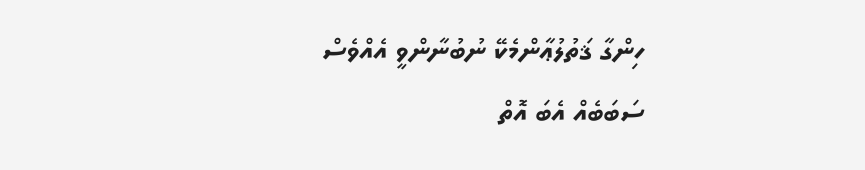ހިންގާ ޤަތުލުޢާންމެކޭ ނުބުނާންވީ އެއްވެސް ސަބަބެއް އެބަ އޮތް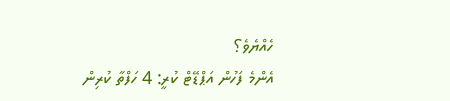ހެއްޔެވެ؟
އެންމެ ފަހުން އަޕްޑޭޓް ކުރީ: 4 ހަފްތާ ކުރިން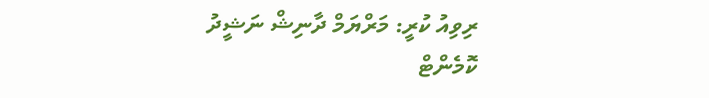ރިވިއު ކުރީ: މަރްޔަމް ދާނިޝް ނަޝީދު
ކޮމެންޓް